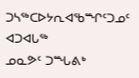ᑐᓴᖅᑕᐅᔭᕆᐊᖃᙱᑦᑐᓄᑦ ᐊᑐᐊᒐᖅ
ᓄᓇᕗᑦ ᑐᙵᕕᒃ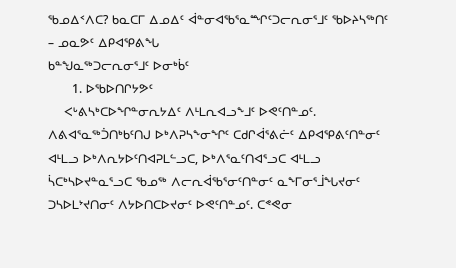ᖃᓄᐃᑉᐱᑕ? ᑲᓇᑕᒥ ᐃᓄᐃᑦ ᐋᓐᓂᐊᖃᕐᓇᙱᑦᑐᓕᕆᓂᕐᒧᑦ ᖃᐅᔨᓴᖅᑎᑦ – ᓄᓇᕗᑦ ᐃᑭᐊᕿᕕᖓ
ᑲᓐᖑᓇᖅᑐᓕᕆᓂᕐᒧᑦ ᐅᓂᒃᑳᑦ
      1. ᐅᖃᐅᑎᒋᔭᕗᑦ
    ᐸᒡᕕᓴᒃᑕᐅᖏᓐᓂᕆᔭᐃᑦ ᐱᒻᒪᕆᐊᓗᖕᒧᑦ ᐅᕙᑦᑎᓐᓄᑦ. ᐱᕕᐊᕐᓇᖅᑑᑎᒃᑲᑦᑎᒍ ᐅᒃᐱᕈᓴᖕᓂᖏᑦ ᑕᑯᒋᐋᕐᕕᓖᑦ ᐃᑭᐊᕿᕕᑦᑎᓐᓂᑦ ᐊᒻᒪᓗ ᐅᒃᐱᕆᔭᐅᑦᑎᐊᕈᒪᓪᓗᑕ, ᐅᒃᐱᕐᓇᑦᑎᐊᕐᓗᑕ ᐊᒻᒪᓗ ᓵᑕᒃᓴᐅᔪᓐᓇᕐᓗᑕ ᖃᓄᖅ ᐱᓕᕆᐋᖃᕐᓂᑦᑎᓐᓂᑦ ᓇᖕᒥᓂᕐᒨᖓᔪᓂᑦ ᑐᓴᐅᒪᔾᔪᑎᓂᑦ ᐱᔭᐅᑎᑕᐅᔪᓂᑦ ᐅᕙᑦᑎᓐᓄᑦ. ᑕᕝᕙᓂ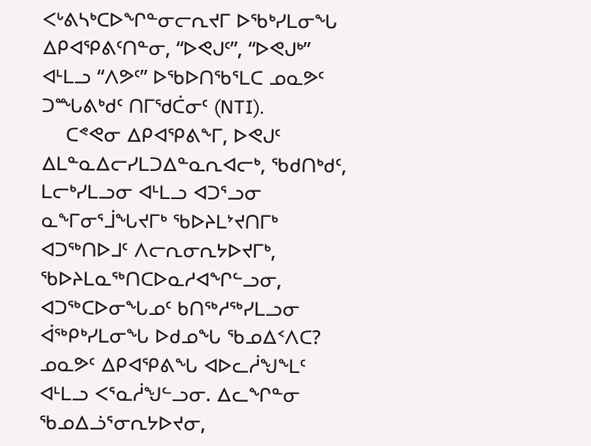ᐸᒡᕕᓴᒃᑕᐅᖏᓐᓂᓕᕆᔪᒥ ᐅᖃᒃᓯᒪᓂᖓ ᐃᑭᐊᕿᕕᑦᑎᓐᓂ, “ᐅᕙᒍᑦ”, “ᐅᕙᒍᒃ” ᐊᒻᒪᓗ “ᐱᕗᑦ” ᐅᖃᐅᑎᖃᕐᒪᑕ ᓄᓇᕗᑦ ᑐᙵᕕᒃᑯᑦ ᑎᒥᖁᑖᓂᑦ (NTI).
    ᑕᕝᕙᓂ ᐃᑭᐊᕿᕕᖕᒥ, ᐅᕙᒍᑦ ᐃᒪᓐᓇᐃᓕᓯᒪᑐᐃᓐᓇᕆᐊᓕᒃ, ᖃᑯᑎᒃᑯᑦ, ᒪᓕᒃᓯᒪᓗᓂ ᐊᒻᒪᓗ ᐊᑐᕐᓗᓂ ᓇᖕᒥᓂᕐᒨᖓᔪᒥᒃ ᖃᐅᔨᒪᔾᔪᑎᒥᒃ ᐊᑐᖅᑎᐅᒧᑦ ᐱᓕᕆᓂᕆᔭᐅᔪᒥᒃ, ᖃᐅᔨᒪᓇᖅᑎᑕᐅᓇᓱᐊᖏᓪᓗᓂ, ᐊᑐᖅᑕᐅᓂᖓᓄᑦ ᑲᑎᖅᓱᖅᓯᒪᓗᓂ ᐋᖅᑭᒃᓯᒪᓂᖓ ᐅᑯᓄᖓ ᖃᓄᐃᑉᐱᑕ? ᓄᓇᕗᑦ ᐃᑭᐊᕿᕕᖓ ᐊᐅᓚᓲᖑᖕᒪᑦ ᐊᒻᒪᓗ ᐸᕐᓇᓲᖑᓪᓗᓂ. ᐃᓚᖏᓐᓂ ᖃᓄᐃᓘᕐᓂᕆᔭᐅᔪᓂ,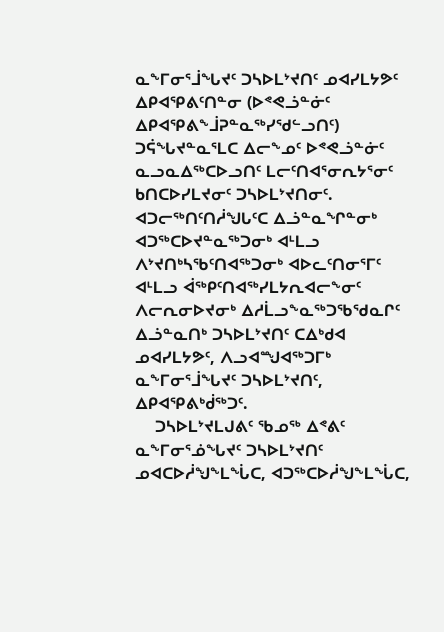ᓇᖕᒥᓂᕐᒨᖓᔪᑦ ᑐᓴᐅᒪᔾᔪᑎᑦ ᓄᐊᓯᒪᔭᕗᑦ ᐃᑭᐊᕿᕕᑦᑎᓐᓂ (ᐅᕝᕙᓘᓐᓃᑦ ᐃᑭᐊᕿᕕᖕᒨᕈᓐᓇᖅᓯᖁᓪᓗᑎᑦ) ᑐᕌᖓᔪᓐᓇᕐᒪᑕ ᐃᓕᖕᓄᑦ ᐅᕝᕙᓘᓐᓃᑦ ᓇᓗᓇᐃᖅᑕᐅᓗᑎᑦ ᒪᓕᑦᑎᐊᕐᓂᕆᔭᕐᓂᑦ ᑲᑎᑕᐅᓯᒪᔪᓂᑦ ᑐᓴᐅᒪᔾᔪᑎᓂᑦ. ᐊᑐᓕᖅᑎᑦᑎᓲᖑᒐᑦᑕ ᐃᓘᓐᓇᖏᓐᓂᒃ ᐊᑐᖅᑕᐅᔪᓐᓇᖅᑐᓂᒃ ᐊᒻᒪᓗ ᐱᔾᔪᑎᒃᓴᖃᑦᑎᐊᖅᑐᓂᒃ ᐊᐅᓚᑦᑎᓂᕐᒥᑦ ᐊᒻᒪᓗ ᐋᖅᑭᑦᑎᐊᖅᓯᒪᔭᕆᐊᓕᖕᓂᑦ ᐱᓕᕆᓂᐅᔪᓂᒃ ᐃᓱᒫᓗᖕᓇᖅᑐᖃᖁᓇᒋᑦ ᐃᓘᓐᓇᑎᒃ ᑐᓴᐅᒪᔾᔪᑎᑦ ᑕᐃᒃᑯᐊ ᓄᐊᓯᒪᔭᕗᑦ, ᐱᓗᐊᙳᐊᖅᑐᒥᒃ ᓇᖕᒥᓂᕐᒨᖓᔪᑦ ᑐᓴᐅᒪᔾᔪᑎᑦ, ᐃᑭᐊᕿᕕᒃᑰᖅᑐᑦ.
    ᑐᓴᐅᒪᔾᔪᒪᒍᕕᑦ ᖃᓄᖅ ᐃᕝᕕᑦ ᓇᖕᒥᓂᕐᓅᖓᔪᑦ ᑐᓴᐅᒪᔾᔪᑎᑦ ᓄᐊᑕᐅᓲᖑᖕᒪᖔᑕ, ᐊᑐᖅᑕᐅᓲᖑᖕᒪᖔᑕ,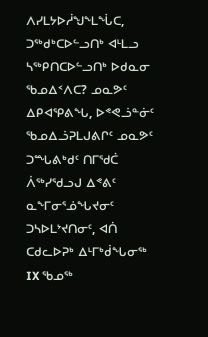ᐱᓯᒪᔭᐅᓲᖑᖕᒪᖔᑕ, ᑐᖅᑯᒃᑕᐅᓪᓗᑎᒃ ᐊᒻᒪᓗ ᓴᖅᑭᑎᑕᐅᓪᓗᑎᒃ ᐅᑯᓇᓂ ᖃᓄᐃᑉᐱᑕ? ᓄᓇᕗᑦ ᐃᑭᐊᕿᕕᖓ, ᐅᕝᕙᓘᓐᓃᑦ ᖃᓄᐃᓘᕈᒪᒍᕕᒋᑦ ᓄᓇᕗᑦ ᑐᙵᕕᒃᑯᑦ ᑎᒥᖁᑖ ᐲᖅᓯᖁᓗᒍ ᐃᕝᕕᑦ ᓇᖕᒥᓂᕐᓅᖓᔪᓂᑦ ᑐᓴᐅᒪᔾᔪᑎᓂᑦ, ᐊᑏ ᑕᑯᓚᐅᕈᒃ ᐃᒻᒥᒃᑰᖓᓂᖅ IX ᖃᓄᖅ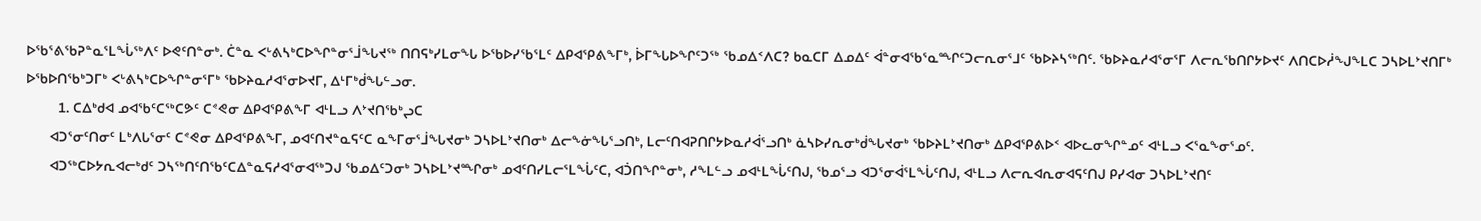ᐅᖃᕐᕕᖃᕈᓐᓇᕐᒪᖔᖅᐱᑦ ᐅᕙᑦᑎᓐᓂᒃ. ᑖᓐᓇ ᐸᒡᕕᓴᒃᑕᐅᖏᓐᓂᕐᒨᖓᔪᖅ ᑎᑎᕋᒃᓯᒪᓂᖓ ᐅᖃᐅᓯᖃᕐᒪᑦ ᐃᑭᐊᕿᕕᖕᒥᒃ, ᐆᒥᖓᐅᖏᑦᑐᖅ ᖃᓄᐃᑉᐱᑕ? ᑲᓇᑕᒥ ᐃᓄᐃᑦ ᐋᓐᓂᐊᖃᕐᓇᙱᑦᑐᓕᕆᓂᕐᒧᑦ ᖃᐅᔨᓴᖅᑎᑦ. ᖃᐅᔨᓇᓱᐊᕐᓂᕐᒥ ᐱᓕᕆᖃᑎᒋᔭᐅᔪᑦ ᐱᑎᑕᐅᓲᖑᖕᒪᑕ ᑐᓴᐅᒪᔾᔪᑎᒥᒃ ᐅᖃᐅᑎᖃᒃᑐᒥᒃ ᐸᒡᕕᓴᒃᑕᐅᖏᓐᓂᕐᒥᒃ ᖃᐅᔨᓇᓱᐊᕐᓂᐅᔪᒥ, ᐃᒻᒥᒃᑰᖓᓪᓗᓂ.
        1. ᑕᐃᒃᑯᐊ ᓄᐊᖃᑦᑕᖅᑕᕗᑦ ᑕᕝᕙᓂ ᐃᑭᐊᕿᕕᖕᒥ ᐊᒻᒪᓗ ᐱᔾᔪᑎᖃᒃᖢᑕ
      ᐊᑐᕐᓂᑦᑎᓂᑦ ᒪᒃᐱᒐᕐᓂᑦ ᑕᕝᕙᓂ ᐃᑭᐊᕿᕕᖕᒥ, ᓄᐊᑦᑎᔪᓐᓇᕋᑦᑕ ᓇᖕᒥᓂᕐᒨᖓᔪᓂᒃ ᑐᓴᐅᒪᔾᔪᑎᓂᒃ ᐃᓕᖕᓃᖓᕐᓗᑎᒃ, ᒪᓕᑦᑎᐊᕈᑎᒋᔭᐅᓇᓱᐋᕐᓗᑎᒃ ᓈᓴᐅᓯᕆᓂᒃᑰᖓᔪᓂᒃ ᖃᐅᔨᒪᔾᔪᑎᓂᒃ ᐃᑭᐊᕿᕕᐅᑉ ᐊᐅᓚᓂᖏᓐᓄᑦ ᐊᒻᒪᓗ ᐸᕐᓇᖕᓂᕐᓄᑦ.
      ᐊᑐᖅᑕᐅᔭᕆᐊᓕᒃᑯᑦ ᑐᓴᖅᑎᑦᑎᖃᑦᑕᐃᓐᓇᕋᓱᐊᕐᓂᐊᖅᑐᒍ ᖃᓄᐃᑦᑐᓂᒃ ᑐᓴᐅᒪᔾᔪᙱᓂᒃ ᓄᐊᑦᑎᓯᒪᓕᕐᒪᖔᑦᑕ, ᐊᑑᑎᖏᓐᓂᒃ, ᓱᖕᒪᓪᓗ ᓄᐊᒻᒪᖔᑦᑎᒍ, ᖃᓄᕐᓗ ᐊᑐᕐᓂᐋᕐᒪᖔᑦᑎᒍ, ᐊᒻᒪᓗ ᐱᓕᕆᐊᕆᓂᐊᕋᑦᑎᒍ ᑭᓯᐊᓂ ᑐᓴᐅᒪᔾᔪᑎᑦ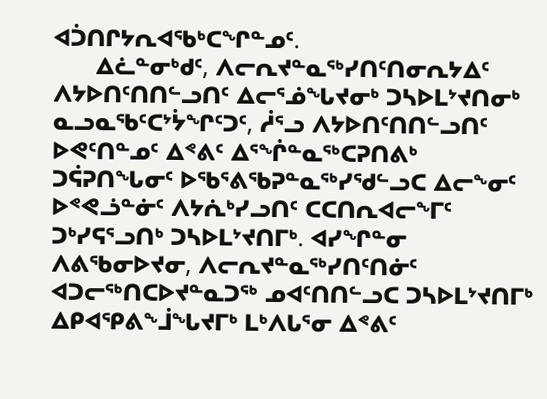ᐊᑑᑎᒋᔭᕆᐊᖃᒃᑕᖏᓐᓄᑦ.
      ᐃᓛᓐᓂᒃᑯᑦ, ᐱᓕᕆᔪᓐᓇᖅᓯᑎᑦᑎᓂᕆᔭᐃᑦ ᐱᔭᐅᑎᑦᑎᑎᓪᓗᑎᑦ ᐃᓕᕐᓅᖓᔪᓂᒃ ᑐᓴᐅᒪᔾᔪᑎᓂᒃ ᓇᓗᓇᖃᑦᑕᔾᔮᖏᑦᑐᑦ, ᓲᕐᓗ ᐱᔭᐅᑎᑦᑎᑎᓪᓗᑎᑦ ᐅᕙᑦᑎᓐᓄᑦ ᐃᕝᕕᑦ ᐃᕐᖐᓐᓇᖅᑕᕈᑎᕕᒃ ᑐᕌᕈᑎᖓᓂᑦ ᐅᖃᕐᕕᖃᕈᓐᓇᖅᓯᖁᓪᓗᑕ ᐃᓕᖕᓂᑦ ᐅᕝᕙᓘᓐᓃᑦ ᐱᔭᕇᒃᓯᓗᑎᑦ ᑕᑕᑎᕆᐊᓕᖕᒥᑦ ᑐᒃᓯᕋᕐᓗᑎᒃ ᑐᓴᐅᒪᔾᔪᑎᒥᒃ. ᐊᓯᖏᓐᓂ ᐱᕕᖃᓂᐅᔪᓂ, ᐱᓕᕆᔪᓐᓇᖅᓯᑎᑦᑎᓃᑦ ᐊᑐᓕᖅᑎᑕᐅᔪᓐᓇᑐᖅ ᓄᐊᑦᑎᑎᓪᓗᑕ ᑐᓴᐅᒪᔾᔪᑎᒥᒃ ᐃᑭᐊᕿᕕᖕᒨᖓᔪᒥᒃ ᒪᒃᐱᒐᕐᓂ ᐃᕝᕕᑦ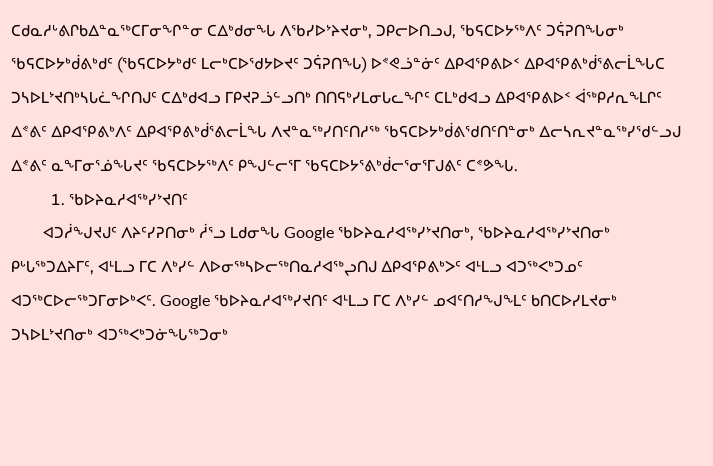ᑕᑯᓇᓱᒡᕕᒋᑲᐃᓐᓇᖅᑕᒥᓂᖏᓐᓂ ᑕᐃᒃᑯᓂᖓ ᐱᖃᓯᐅᔾᔨᔪᓂᒃ, ᑐᑭᓕᐅᑎᓗᒍ, ᖃᕋᑕᐅᔭᖅᐱᑦ ᑐᕌᕈᑎᖓᓂᒃ ᖃᕋᑕᐅᔭᒃᑰᕕᒃᑯᑦ (ᖃᕋᑕᐅᔭᒃᑯᑦ ᒪᓕᒃᑕᐅᖁᔭᐅᔪᑦ ᑐᕌᕈᑎᖓ) ᐅᕝᕙᓘᓐᓃᑦ ᐃᑭᐊᕿᕕᐅᑉ ᐃᑭᐊᕿᕕᒃᑰᕐᕕᓕᒫᖓᑕ ᑐᓴᐅᒪᔾᔪᑎᒃᓴᒐᓛᖏᑎᒍᑦ ᑕᐃᒃᑯᐊᓗ ᒥᑭᔪᕈᓘᓪᓗᑎᒃ ᑎᑎᕋᒃᓯᒪᓂᒐᓚᖏᑦ ᑕᒪᒃᑯᐊᓗ ᐃᑭᐊᕿᕕᐅᑉ ᐋᖅᑭᓱᕆᖕᒪᒋᑦ ᐃᕝᕕᑦ ᐃᑭᐊᕿᕕᒃᐱᑦ ᐃᑭᐊᕿᕕᒃᑰᕐᕕᓕᒫᖓ ᐱᔪᓐᓇᖅᓯᑎᑦᑎᓱᖅ ᖃᕋᑕᐅᔭᒃᑰᕕᖁᑎᑦᑎᓐᓂᒃ ᐃᓕᓴᕆᔪᓐᓇᖅᓯᖁᓪᓗᒍ ᐃᕝᕕᑦ ᓇᖕᒥᓂᕐᓅᖓᔪᑦ ᖃᕋᑕᐅᔭᖅᐱᑦ ᑭᖑᓪᓕᕐᒥ ᖃᕋᑕᐅᔭᕐᕕᒃᑰᓕᕐᓂᕐᒥᒍᕕᑦ ᑕᕝᕗᖓ.
          1. ᖃᐅᔨᓇᓱᐊᖅᓯᔾᔪᑎᑦ
        ᐊᑐᓲᖑᔪᒍᑦ ᐱᔨᑦᓯᕈᑎᓂᒃ ᓲᕐᓗ ᒪᑯᓂᖓ Google ᖃᐅᔨᓇᓱᐊᖅᓯᔾᔪᑎᓂᒃ, ᖃᐅᔨᓇᓱᐊᖅᓯᔾᔪᑎᓂᒃ ᑭᒡᒐᖅᑐᐃᔨᒥᑦ, ᐊᒻᒪᓗ ᒥᑕ ᐱᒃᓯᓪ ᐱᐅᓂᖅᓴᐅᓕᖅᑎᓇᓱᐊᖅᖢᑎᒍ ᐃᑭᐊᕿᕕᒃᐳᑦ ᐊᒻᒪᓗ ᐊᑐᖅᐸᒃᑐᓄᑦ ᐊᑐᖅᑕᐅᓕᖅᑐᒥᓂᐅᒃᐸᑦ. Google ᖃᐅᔨᓇᓱᐊᖅᓯᔪᑎᑦ ᐊᒻᒪᓗ ᒥᑕ ᐱᒃᓯᓪ ᓄᐊᑦᑎᓱᖑᖕᒪᑦ ᑲᑎᑕᐅᓯᒪᔪᓂᒃ ᑐᓴᐅᒪᔾᔪᑎᓂᒃ ᐊᑐᖅᐸᒃᑐᓃᖓᖅᑐᓂᒃ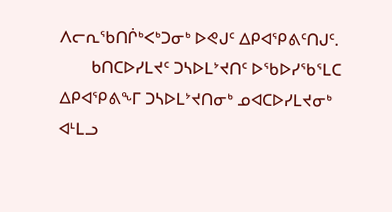ᐱᓕᕆᖃᑎᒌᒃᐸᒃᑐᓂᒃ ᐅᕙᒍᑦ ᐃᑭᐊᕿᕕᑦᑎᒍᑦ.
        ᑲᑎᑕᐅᓯᒪᔪᑦ ᑐᓴᐅᒪᔾᔪᑎᑦ ᐅᖃᐅᓯᖃᕐᒪᑕ ᐃᑭᐊᕿᕕᖕᒥ ᑐᓴᐅᒪᔾᔪᑎᓂᒃ ᓄᐊᑕᐅᓯᒪᔪᓂᒃ ᐊᒻᒪᓗ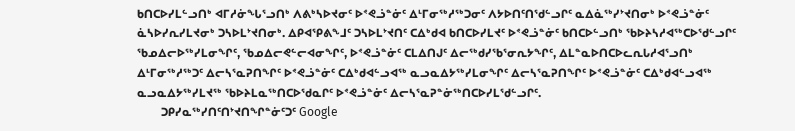ᑲᑎᑕᐅᓯᒪᓪᓗᑎᒃ ᐊᒥᓱᓃᖓᕐᓗᑎᒃ ᐱᕕᒃᓴᐅᔪᓂᑦ ᐅᕝᕙᓘᓐᓃᑦ ᐃᒻᒥᓂᖅᓱᖅᑐᓂᑦ ᐱᔭᐅᑎᑦᑎᖁᓪᓗᒋᑦ ᓇᐃᓈᖅᓯᔾᔪᑎᓂᒃ ᐅᕝᕙᓘᓐᓃᑦ ᓈᓴᐅᓯᕆᓯᒪᔪᓂᒃ ᑐᓴᐅᒪᔾᔪᑎᓂᒃ. ᐃᑭᐊᕿᕕᖕᒧᑦ ᑐᓴᐅᒪᔾᔪᑎᑦ ᑕᐃᒃᑯᐊ ᑲᑎᑕᐅᓯᒪᔪᑦ ᐅᕝᕙᓘᓐᓃᑦ ᑲᑎᑕᐅᓪᓗᑎᒃ ᖃᐅᔨᓴᓱᐊᖅᑕᐅᖁᓪᓗᒋᑦ ᖃᓄᐃᓕᐅᖅᓯᒪᓂᖏᑦ, ᖃᓄᐃᓕᕙᓪᓕᐊᓂᖏᑦ, ᐅᕝᕙᓘᓐᓃᑦ ᑕᒪᐃᑎᒍᑦ ᐃᓕᖅᑯᓯᖃᕐᓂᕆᔭᖏᑦ, ᐃᒪᓐᓇᐅᑎᑕᐅᓚᕆᒐᓱᐊᕐᓗᑎᒃ ᐃᒻᒥᓂᖅᓱᖅᑐᑦ ᐃᓕᓴᕐᓇᕈᑎᖏᑦ ᐅᕝᕙᓘᓐᓃᑦ ᑕᐃᒃᑯᐊᓪᓗᐊᖅ ᓇᓗᓇᐃᔭᖅᓯᒪᓂᖏᑦ ᐃᓕᓴᕐᓇᕈᑎᖏᑦ ᐅᕝᕙᓘᓐᓃᑦ ᑕᐃᒃᑯᐊᓪᓗᐊᖅ ᓇᓗᓇᐃᔭᖅᓯᒪᔪᖅ ᖃᐅᔨᒪᓇᖅᑎᑕᐅᖁᓇᒋᑦ ᐅᕝᕙᓘᓐᓃᑦ ᐃᓕᓴᕐᓇᕈᓐᓃᖅᑎᑕᐅᓯᒪᖁᓪᓗᒋᑦ.
        ᑐᑭᓯᓇᖅᓯᑎᑦᑎᔾᔪᑎᖏᓐᓃᑦᑐᑦ Google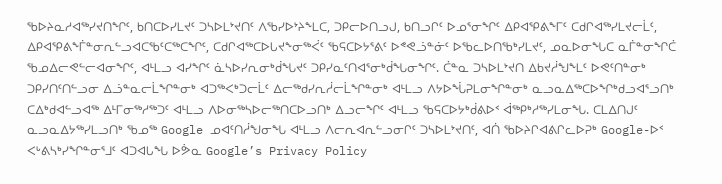ᖃᐅᔨᓇᓱᐊᖅᓯᔪᑎᖏᑦ, ᑲᑎᑕᐅᓯᒪᔪᑦ ᑐᓴᐅᒪᔾᔪᑎᑦ ᐱᖃᓯᐅᔾᔨᖕᒪᑕ, ᑐᑭᓕᐅᑎᓗᒍ, ᑲᑎᓗᒋᑦ ᐅᓄᕐᓂᖏᑦ ᐃᑭᐊᕿᕕᖕᒥᑦ ᑕᑯᒋᐊᖅᓯᒪᔪᓕᒫᑦ, ᐃᑭᐊᕿᕕᖕᒦᓐᓂᕆᓪᓗᐊᑕᖃᑦᑕᖅᑕᖏᑦ, ᑕᑯᒋᐊᖅᑕᐅᒐᔪᖕᓂᖅᐹᑦ ᖃᕋᑕᐅᔭᕐᕕᑦ ᐅᕝᕙᓘᓐᓃᑦ ᐅᖃᓚᐅᑎᖃᒃᓯᒪᔪᑦ, ᓄᓇᐅᓂᖓᑕ ᓇᒦᓐᓂᖏᑖ ᖃᓄᐃᓕᕙᓪᓕᐊᓂᖏᑦ, ᐊᒻᒪᓗ ᐊᓯᖏᑦ ᓈᓴᐅᓯᕆᓂᒃᑰᖓᔪᑦ ᑐᑭᓯᓇᑦᑎᐊᕐᓂᒃᑰᖓᓂᖏᑦ. ᑖᓐᓇ ᑐᓴᐅᒪᔾᔪᑎ ᐃᑲᔪᓲᖑᖕᒪᑦ ᐅᕙᑦᑎᓐᓂᒃ ᑐᑭᓯᑎᑦᑎᓪᓗᓂ ᐃᓘᓐᓇᓕᒫᖏᓐᓂᒃ ᐊᑐᖅᐸᒃᑐᓕᒫᑦ ᐃᓕᖅᑯᓯᕆᓲᓕᒫᖏᓐᓂᒃ ᐊᒻᒪᓗ ᐱᔭᐅᖔᕈᒪᓂᖏᓐᓂᒃ ᓇᓗᓇᐃᖅᑕᐅᖏᒃᑯᓗᐊᕐᓗᑎᒃ ᑕᐃᒃᑯᐊᓪᓗᐊᖅ ᐃᒻᒥᓂᖅᓱᖅᑐᑦ ᐊᒻᒪᓗ ᐱᐅᓂᖅᓴᐅᓕᖅᑎᑕᐅᓗᑎᒃ ᐃᓗᓕᖏᑦ ᐊᒻᒪᓗ ᖃᕋᑕᐅᔭᒃᑰᕕᐅᑉ ᐋᖅᑭᒃᓱᖅᓯᒪᓂᖓ. ᑕᒪᐃᑎᒍᑦ ᓇᓗᓇᐃᔭᖅᓯᒪᓗᑎᒃ ᖃᓄᖅ Google ᓄᐊᑦᑎᓲᖑᓂᖓ ᐊᒻᒪᓗ ᐱᓕᕆᐊᕆᓪᓗᓂᒋᑦ ᑐᓴᐅᒪᔾᔪᑎᑦ, ᐊᑏ ᖃᐅᔨᒋᐊᕕᒋᓚᐅᕈᒃ Google-ᐅᑉ ᐸᒡᕕᓴᒃᓯᖏᓐᓂᕐᒧᑦ ᐊᑐᐊᒐᖓ ᐅᕘᓇ Google’s Privacy Policy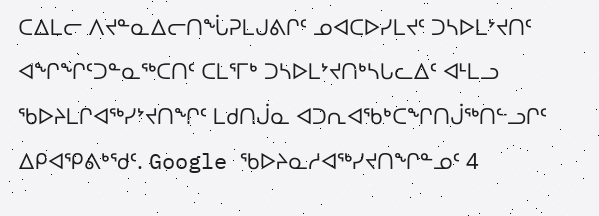ᑕᐃᒪᓕ ᐱᔪᓐᓇᐃᓕᑎᖔᕈᒪᒍᕕᒋᑦ ᓄᐊᑕᐅᓯᒪᔪᑦ ᑐᓴᐅᒪᔾᔪᑎᑦ ᐊᖏᖏᑦᑐᓐᓇᖅᑕᑎᑦ ᑕᒪᕐᒥᒃ ᑐᓴᐅᒪᔾᔪᑎᒃᓴᒐᓚᐃᑦ ᐊᒻᒪᓗ ᖃᐅᔨᒪᒋᐊᖅᓯᔾᔪᑎᖏᑦ ᒪᑯᑎᒎᓇ ᐊᑐᕆᐊᖃᒃᑕᖏᑎᒎᖅᑎᓪᓗᒋᑦ ᐃᑭᐊᕿᕕᒃᖁᑦ. Google ᖃᐅᔨᓇᓱᐊᖅᓯᔪᑎᖏᓐᓄᑦ 4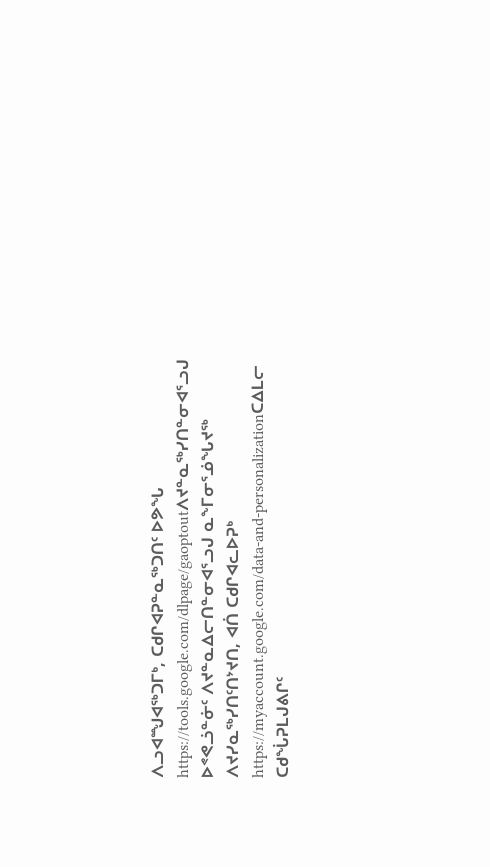ᐱᓗᐊᙳᐊᖅᑐᒥᒃ, ᑕᑯᒋᐊᕈᓐᓇᖅᑐᑎᑦ ᐅᕗᖓ https://tools.google.com/dlpage/gaoptoutᐱᔪᓐᓇᖅᓯᑎᓐᓂᐊᕐᓗᒍ ᐅᕝᕙᓘᓐᓃᑦ ᐱᔪᓐᓇᐃᓕᑎᓐᓂᐊᕐᓗᒍ ᓇᖕᒥᓂᕐᓅᖓᔪᖅ ᐱᔪᓯᓇᖅᓯᑎᑦᑎᔾᔪᑎ, ᐊᑏ ᑕᑯᒋᐊᓚᐅᕈᒃ https://myaccount.google.com/data-and-personalizationᑕᐃᒪᓕ ᑕᑯᖔᕈᒪᒍᕕᒋᑦ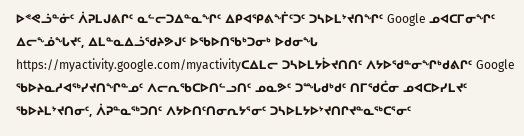ᐅᕝᕙᓘᓐᓃᑦ ᐲᕈᒪᒍᕕᒋᑦ ᓇᓪᓕᑐᐃᓐᓇᖏᑦ ᐃᑭᐊᕿᕕᖕᒦᑦᑐᑦ ᑐᓴᐅᒪᔾᔪᑎᖏᑦ Google ᓄᐊᑕᒥᓂᖏᑦ ᐃᓕᖕᓅᖓᔪᑦ, ᐃᒪᓐᓇᐃᓘᖁᔨᕗᒍᑦ ᐅᖃᐅᑎᖃᒃᑐᓂᒃ ᐅᑯᓂᖓ https://myactivity.google.com/myactivityᑕᐃᒪᓕ ᑐᓴᐅᒪᔭᐆᔪᑎᑎᑦ ᐱᔭᐅᖁᓐᓂᖏᒃᑯᕕᒋᑦ Google ᖃᐅᔨᓇᓱᐊᖅᓯᔪᑎᖏᓐᓄᑦ ᐱᓕᕆᖃᑕᐅᑎᓪᓗᑎᑦ ᓄᓇᕗᑦ ᑐᙵᑯᒃᑯᑦ ᑎᒥᖁᑖᓂ ᓄᐊᑕᐅᓯᒪᔪᑦ ᖃᐅᔨᒪᔾᔪᑎᓂᑦ, ᐲᕈᓐᓇᖅᑐᑎᑦ ᐱᔭᐅᑎᑦᑎᓂᕆᔭᕐᓂᑦ ᑐᓴᐅᒪᔭᐅᔾᔪᑎᒋᔪᓐᓇᖅᑕᕐᓂᑦ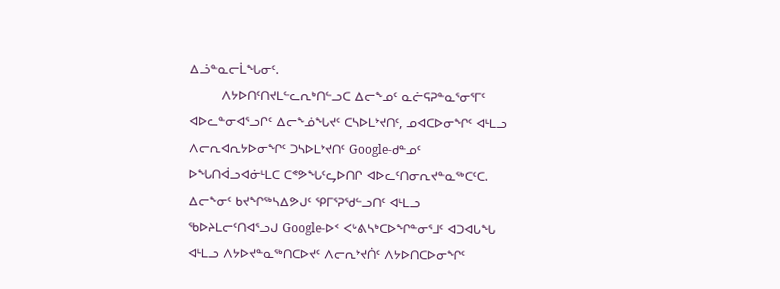ᐃᓘᓐᓇᓕᒫᖓᓂᑦ.
        ᐱᔭᐅᑎᑦᑎᔪᒪᓪᓚᕆᒃᑎᓪᓗᑕ ᐃᓕᖕᓄᑦ ᓇᓖᕋᕈᓐᓇᕐᓂᕐᒥᑦ ᐊᐅᓚᓐᓂᐊᕐᓗᒋᑦ ᐃᓕᖕᓅᖓᔪᑦ ᑕᓴᐅᒪᔾᔪᑎᑦ, ᓄᐊᑕᐅᓂᖏᑦ ᐊᒻᒪᓗ ᐱᓕᕆᐊᕆᔭᐅᓂᖏᑦ ᑐᓴᐅᒪᔾᔪᑎᑦ Google-ᑯᓐᓄᑦ ᐅᖓᑎᐋᓗᐊᓃᒻᒪᑕ ᑕᕝᕗᖓᑦᖤᐅᑎᒋ ᐊᐅᓚᑦᑎᓂᕆᔪᓐᓇᖅᑕᑦᑕ. ᐃᓕᖕᓂᑦ ᑲᔪᖏᖅᓴᐃᕗᒍᑦ ᕿᒥᕐᕈᖁᓪᓗᑎᑦ ᐊᒻᒪᓗ ᖃᐅᔨᒪᓕᑦᑎᐊᕐᓗᒍ Google-ᐅᑉ ᐸᒡᕕᓴᒃᑕᐅᖏᓐᓂᕐᒧᑦ ᐊᑐᐊᒐᖓ ᐊᒻᒪᓗ ᐱᔭᐅᔪᓐᓇᖅᑎᑕᐅᔪᑦ ᐱᓕᕆᔾᔪᑏᑦ ᐱᔭᐅᑎᑕᐅᓂᖏᑦ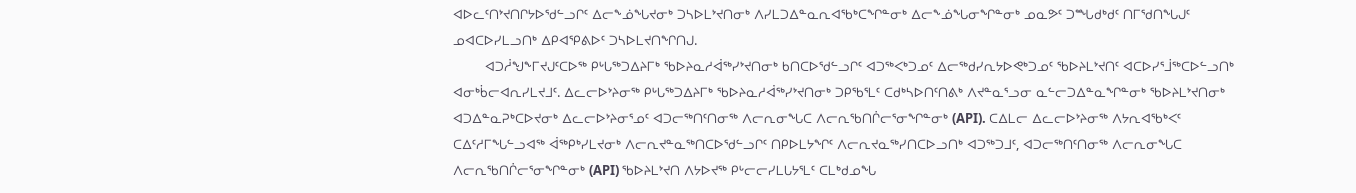ᐊᐅᓚᑦᑎᔾᔪᑎᒋᔭᐅᖁᓪᓗᒋᑦ ᐃᓕᖕᓅᖓᔪᓂᒃ ᑐᓴᐅᒪᔾᔪᑎᓂᒃ ᐱᓯᒪᑐᐃᓐᓇᕆᐊᖃᒃᑕᖏᓐᓂᒃ ᐃᓕᖕᓅᖓᓂᖏᓐᓂᒃ ᓄᓇᕗᑦ ᑐᙵᑯᒃᑯᑦ ᑎᒥᖁᑎᖓᒍᑦ ᓄᐊᑕᐅᓯᒪᓗᑎᒃ ᐃᑭᐊᕿᕕᐅᑦ ᑐᓴᐅᒪᔪᑎᖏᑎᒍ.
        ᐊᑐᓲᖑᖕᒥᔪᒍᑦᑕᐅᖅ ᑭᒡᒐᖅᑐᐃᔨᒥᒃ ᖃᐅᔨᓇᓱᐋᖅᓯᔾᔪᑎᓂᒃ ᑲᑎᑕᐅᖁᓪᓗᒋᑦ ᐊᑐᖅᐸᒃᑐᓄᑦ ᐃᓕᖅᑯᓯᕆᔭᐅᕙᒃᑐᓄᑦ ᖃᐅᔨᒪᔾᔪᑎᑦ ᐊᑕᐅᓯᕐᒨᖅᑕᐅᓪᓗᑎᒃ ᐊᓂᒃᑳᓕᐊᕆᓯᒪᔪᒧᑦ. ᐃᓚᓕᐅᔾᔨᓂᖅ ᑭᒡᒐᖅᑐᐃᔨᒥᒃ ᖃᐅᔨᓇᓱᐋᖅᓯᔾᔪᑎᓂᒃ ᑐᑭᖃᕐᒪᑦ ᑕᑯᒃᓴᐅᑎᑦᑎᕕᒃ ᐱᔪᓐᓇᕐᓗᓂ ᓇᓪᓕᑐᐃᓐᓇᖏᓐᓂᒃ ᖃᐅᔨᒪᔾᔪᑎᓂᒃ ᐊᑐᐃᓐᓇᕈᒃᑕᐅᔪᓂᒃ ᐃᓚᓕᐅᔾᔨᓂᕐᓄᑦ ᐊᑐᓕᖅᑎᑦᑎᓂᖅ ᐱᓕᕆᓂᖓᑕ ᐱᓕᕆᖃᑎᒌᓕᕐᓂᖏᓐᓂᒃ (API). ᑕᐃᒪᓕ ᐃᓚᓕᐅᔾᔨᓂᖅ ᐱᔭᕆᐊᖃᒃᐸᑦ ᑕᐃᑦᓱᒥᖓᓪᓗᐊᖅ ᐋᖅᑭᒃᓯᒪᔪᓂᒃ ᐱᓕᕆᔪᓐᓇᖅᑎᑕᐅᖁᓪᓗᒋᑦ ᑎᑭᐅᒪᔭᖏᑦ ᐱᓕᕆᔪᓇᖅᓯᑎᑕᐅᓗᑎᒃ ᐊᑐᖅᑐᒧᑦ, ᐊᑐᓕᖅᑎᑦᑎᓂᖅ ᐱᓕᕆᓂᖓᑕ ᐱᓕᕆᖃᑎᒌᓕᕐᓂᖏᓐᓂᒃ (API) ᖃᐅᔨᒪᔾᔪᑎ ᐱᔭᐅᔪᖅ ᑭᒡᓕᓕᓯᒪᒐᔭᕐᒪᑦ ᑕᒪᒃᑯᓄᖓ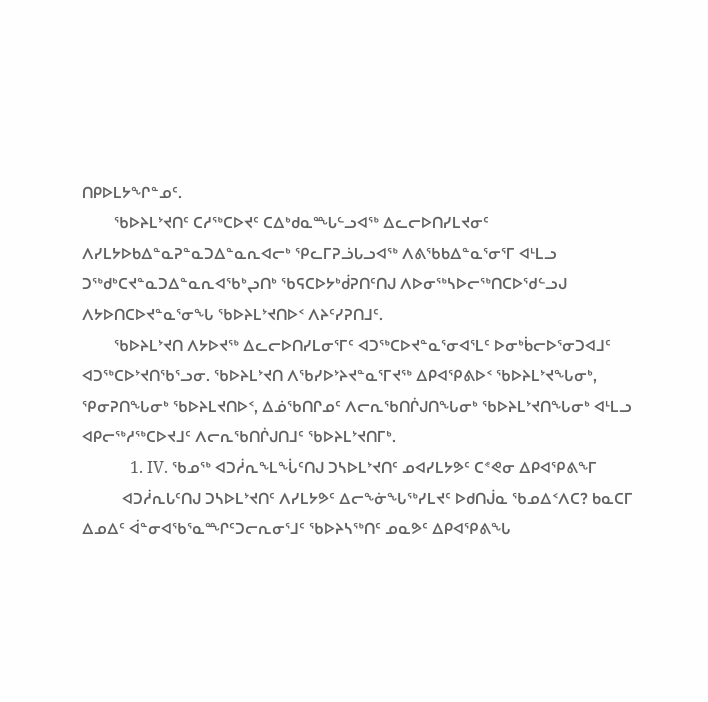ᑎᑭᐅᒪᔭᖏᓐᓄᑦ.
        ᖃᐅᔨᒪᔾᔪᑎᑦ ᑕᓱᖅᑕᐅᔪᑦ ᑕᐃᒃᑯᓇᙵᓪᓗᐊᖅ ᐃᓚᓕᐅᑎᓯᒪᔪᓂᑦ ᐱᓯᒪᔭᐅᑲᐃᓐᓇᕈᓐᓇᑐᐃᓐᓇᕆᐊᓕᒃ ᕿᓚᒥᕈᓘᒐᓗᐊᖅ ᐱᕕᖃᑲᐃᓐᓇᕐᓂᕐᒥ ᐊᒻᒪᓗ ᑐᖅᑯᒃᑕᔪᓐᓇᑐᐃᓐᓇᕆᐊᖃᒃᖢᑎᒃ ᖃᕋᑕᐅᔭᒃᑰᕈᑎᑦᑎᒍ ᐱᐅᓂᖅᓴᐅᓕᖅᑎᑕᐅᖁᓪᓗᒍ ᐱᔭᐅᑎᑕᐅᔪᓐᓇᕐᓂᖓ ᖃᐅᔨᒪᔾᔪᑎᐅᑉ ᐱᔨᑦᓯᕈᑎᒧᑦ.
        ᖃᐅᔨᒪᔾᔪᑎ ᐱᔭᐅᔪᖅ ᐃᓚᓕᐅᑎᓯᒪᓂᕐᒥᑦ ᐊᑐᖅᑕᐅᔪᓐᓇᕐᓂᐊᕐᒪᑦ ᐅᓂᒃᑳᓕᐅᕐᓂᑐᐊᒧᑦ ᐊᑐᖅᑕᐅᔾᔪᑎᖃᕐᓗᓂ. ᖃᐅᔨᒪᔾᔪᑎ ᐱᖃᓯᐅᔾᔨᔪᓐᓇᕐᒥᔪᖅ ᐃᑭᐊᕿᕕᐅᑉ ᖃᐅᔨᒪᔾᔪᖓᓂᒃ, ᕿᓂᕈᑎᖓᓂᒃ ᖃᐅᔨᒪᔪᑎᐅᑉ, ᐃᓅᖃᑎᒋᓄᑦ ᐱᓕᕆᖃᑎᒌᒍᑎᖓᓂᒃ ᖃᐅᔨᒪᔾᔪᑎᖓᓂᒃ ᐊᒻᒪᓗ ᐊᑭᓕᖅᓱᖅᑕᐅᔪᒧᑦ ᐱᓕᕆᖃᑎᒌᒍᑎᒧᑦ ᖃᐅᔨᒪᔾᔪᑎᒥᒃ.
            1. IV. ᖃᓄᖅ ᐊᑐᓲᕆᖕᒪᖔᑦᑎᒍ ᑐᓴᐅᒪᔾᔪᑎᑦ ᓄᐊᓯᒪᔭᕗᑦ ᑕᕝᕙᓂ ᐃᑭᐊᕿᕕᖕᒥ
          ᐊᑐᓲᕆᒐᑦᑎᒍ ᑐᓴᐅᒪᔾᔪᑎᑦ ᐱᓯᒪᔭᕗᑦ ᐃᓕᖕᓃᖓᖅᓯᒪᔪᑦ ᐅᑯᑎᒎᓇ ᖃᓄᐃᑉᐱᑕ? ᑲᓇᑕᒥ ᐃᓄᐃᑦ ᐋᓐᓂᐊᖃᕐᓇᙱᑦᑐᓕᕆᓂᕐᒧᑦ ᖃᐅᔨᓴᖅᑎᑦ ᓄᓇᕗᑦ ᐃᑭᐊᕿᕕᖓ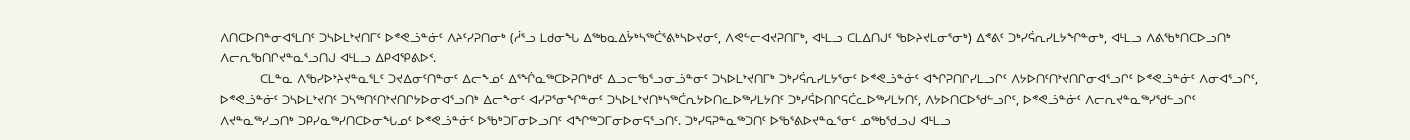ᐱᑎᑕᐅᑎᓐᓂᐊᕐᒪᑎᑦ ᑐᓴᐅᒪᔾᔪᑎᒥᑦ ᐅᕝᕙᓘᓐᓃᑦ ᐱᔨᑦᓯᕈᑎᓂᒃ (ᓲᕐᓗ ᒪᑯᓂᖓ ᐃᖅᑲᓇᐃᔮᒃᓴᖅᑖᕐᕕᒃᓴᐅᔪᓂᑦ, ᐱᕙᓪᓕᐊᔪᕈᑎᒥᒃ, ᐊᒻᒪᓗ ᑕᒪᐃᑎᒍᑦ ᖃᐅᔨᔪᒪᓂᕐᓂᒃ) ᐃᕝᕕᑦ ᑐᒃᓯᕌᕆᓯᒪᔭᖏᓐᓂᒃ, ᐊᒻᒪᓗ ᐱᕕᖃᒃᑎᑕᐅᓗᑎᒃ ᐱᓕᕆᖃᑎᒋᔪᓐᓇᕐᓗᑎᒍ ᐊᒻᒪᓗ ᐃᑭᐊᕿᕕᐅᑉ.
          ᑕᒪᓐᓇ ᐱᖃᓯᐅᔾᔨᔪᓐᓇᕐᒪᑦ ᑐᔪᐃᓂᑦᑎᓐᓂᑦ ᐃᓕᖕᓄᑦ ᐃᕐᖐᓇᖅᑕᐅᕈᑎᒃᑯᑦ ᐃᓗᓕᖃᕐᓗᓂᓘᓐᓂᑦ ᑐᓴᐅᒪᔾᔪᑎᒥᒃ ᑐᒃᓯᕌᕆᓯᒪᔭᕐᓂᑦ ᐅᕝᕙᓘᓐᓃᑦ ᐊᖏᕈᑎᒋᓯᒪᓗᒋᑦ ᐱᔭᐅᑎᑦᑎᔾᔪᑎᒋᓂᐊᕐᓗᒋᑦ ᐅᕝᕙᓘᓐᓃᑦ ᐱᓂᐊᕐᓗᒋᑦ, ᐅᕝᕙᓘᓐᓃᑦ ᑐᓴᐅᒪᔾᔪᑎᑦ ᑐᓴᖅᑎᑦᑎᔾᔪᑎᒋᔭᐅᓂᐊᕐᓗᑎᒃ ᐃᓕᖕᓂᑦ ᐊᓯᕈᕐᓂᖏᓐᓂᑦ ᑐᓴᐅᒪᔾᔪᑎᒃᓴᖅᑖᕆᔭᐅᑎᓚᐅᖅᓯᒪᔭᑎᑦ ᑐᒃᓯᕌᐅᑎᒋᕋᑖᓚᐅᖅᓯᒪᔭᑎᑦ, ᐱᔭᐅᑎᑕᐅᖁᓪᓗᒋᑦ, ᐅᕝᕙᓘᓐᓃᑦ ᐱᓕᕆᔪᓐᓇᖅᓯᖁᓪᓗᒋᑦ ᐱᔪᓐᓇᖅᓯᓗᑎᒃ ᑐᑭᓯᓇᖅᓯᑎᑕᐅᓂᖓᓄᑦ ᐅᕝᕙᓘᓐᓃᑦ ᐅᖃᒃᑐᒥᓂᐅᓗᑎᑦ ᐊᖏᖅᑐᒥᓂᐅᓂᕋᕐᓗᑎᑦ. ᑐᒃᓯᕋᕈᓐᓇᖅᑐᑎᑦ ᐅᖃᕐᕕᐅᔪᓐᓇᕐᓂᑦ ᓄᖅᑲᖁᓗᒍ ᐊᒻᒪᓗ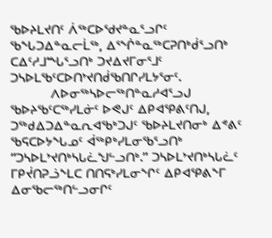ᖃᐅᔨᒪᔪᑎᑦ ᐲᖅᑕᐅᖁᔪᓐᓇᕐᓗᒋᑦ ᖃᖓᑐᐃᓐᓇᓕᒫᖅ, ᐃᕐᖐᓐᓇᖅᑕᕈᑎᒃᑰᕐᓗᑎᒃ ᑕᐃᑦᓱᒧᙵᕐᓗᑎᒃ ᑐᔪᐃᔪᒥᓂᕐᒧᑦ ᑐᓴᐅᒪᖃᑦᑕᐅᑎᔾᔪᑎᑰᖃᑎᒋᓯᒪᔭᕐᓂᑦ.
          ᐱᐅᓂᖅᓴᐅᓕᖅᑎᓐᓇᓱᐊᕐᓗᒍ ᖃᐅᔨᖃᑦᑕᖅᓯᒪᓃᑦ ᐅᕙᒍᑦ ᐃᑭᐊᕿᕕᑦᑎᒍ, ᑐᖅᑯᐃᑐᐃᓐᓇᕆᐊᖃᒃᑐᒍᑦ ᖃᐅᔨᒪᔪᑎᓂᒃ ᐃᕝᕕᑦ ᖃᕋᑕᐅᔭᖓᓄᑦ ᐋᖅᑭᒃᓯᒪᓂᖃᕐᓗᑎᒃ “ᑐᓴᐅᒪᔾᔪᑎᒃᓴᒐᓛᖑᓪᓗᑎᒃ.” ᑐᓴᐅᒪᔾᔪᑎᒃᓴᒐᓛᑦ ᒥᑭᔫᑎᕈᓘᖕᒪᑕ ᑎᑎᕋᒃᓯᒪᓂᖏᑦ ᐃᑭᐊᕿᕕᖕᒥ ᐃᓂᖃᓕᖅᑎᓪᓗᓂᒋᑦ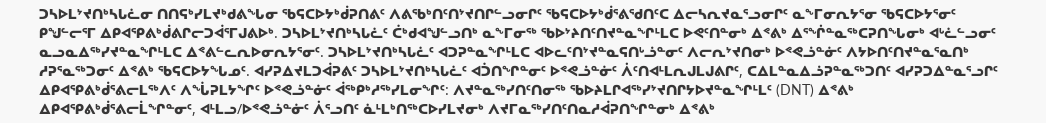ᑐᓴᐅᒪᔾᔪᑎᒃᓴᒐᓛᓂ ᑎᑎᕋᒃᓯᒪᔪᒃᑯᕕᖓᓂ ᖃᕋᑕᐅᔭᒃᑰᕈᑎᕕᑦ ᐱᕕᖃᒃᑎᑦᑎᔾᔪᑎᒋᓪᓗᓂᒋᑦ ᖃᕋᑕᐅᔭᒃᑰᕐᕕᖁᑎᑦᑕ ᐃᓕᓴᕆᔪᓇᕐᓗᓂᒋᑦ ᓇᖕᒥᓂᕆᔭᕐᓂ ᖃᕋᑕᐅᔭᕐᓂᑦ ᑭᖑᓪᓕᕐᒥ ᐃᑭᐊᕿᕕᒃᑰᕕᒋᓕᑐᐋᕐᒥᒍᕕᐅᒃ. ᑐᓴᐅᒪᔾᔪᑎᒃᓴᒐᓛᑦ ᑖᒃᑯᐊᖑᓪᓗᑎᒃ ᓇᖕᒥᓂᖅ ᖃᐅᔾᔨᑎᑦᑎᔪᓐᓇᖏᒻᒪᑕ ᐅᕙᑦᑎᓐᓂᒃ ᐃᕝᕕᒃ ᐃᕐᖐᓐᓇᖅᑕᕈᑎᖓᓂᒃ ᐊᒡᓛᓪᓗᓂᑦ ᓇᓗᓇᐃᖅᓯᔪᓐᓇᖏᒻᒪᑕ ᐃᕝᕕᓪᓚᕆᐅᓂᕆᔭᕐᓂᑦ. ᑐᓴᐅᒪᔾᔪᑎᒃᓴᒐᓛᑦ ᐊᑐᕈᓐᓇᖏᒻᒪᑕ ᐊᐅᓚᑦᑎᔾᔪᓐᓇᕋᑎᒡᓘᓐᓂᑦ ᐱᓕᕆᔾᔪᑎᓂᒃ ᐅᕝᕙᓘᓐᓃᑦ ᐱᔭᐅᑎᑦᑎᔪᓐᓇᕐᓇᑎᒃ ᓱᕈᕐᓇᖅᑐᓂᑦ ᐃᕝᕕᒃ ᖃᕋᑕᐅᔭᖓᓄᑦ. ᐊᓯᕈᐃᔪᒪᑐᐋᕈᕕᑦ ᑐᓴᐅᒪᔾᔪᑎᒃᓴᒐᓛᑦ ᐊᑑᑎᖏᓐᓂᑦ ᐅᕝᕙᓘᓐᓃᑦ ᐲᑦᑎᐊᒻᒪᕆᒍᒪᒍᕕᒋᑦ, ᑕᐃᒪᓐᓇᐃᓘᕈᓐᓇᖅᑐᑎᑦ ᐊᓯᕈᑐᐃᓐᓇᕐᓗᒋᑦ ᐃᑭᐊᕿᕕᒃᑰᕐᕕᓕᒪᖅᐱᑦ ᐱᖔᕈᒪᔭᖏᑦ ᐅᕝᕙᓘᓐᓃᑦ ᐋᖅᑭᒃᓱᖅᓯᒪᓂᖏᑦ: ᐱᔪᓐᓇᖅᓯᑎᑦᑎᓂᖅ ᖃᐅᔨᒪᒋᐊᖅᓯᔾᔪᑎᒋᔭᐅᔪᓐᓇᖏᒻᒪᑦ (DNT) ᐃᕝᕕᒃ ᐃᑭᐊᕿᕕᒃᑰᕐᕕᓕᒫᖏᓐᓂᑦ, ᐊᒻᒪᓗ/ᐅᕝᕙᓘᓐᓃᑦ ᐲᕐᓗᑎᑦ ᓈᒻᒪᒃᑎᖅᑕᐅᓯᒪᔪᓂᒃ ᐱᔪᒥᓇᖅᓯᑎᑦᑎᓇᓱᐋᕈᑎᖏᓐᓂᒃ ᐃᕝᕕᒃ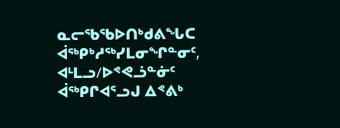ᓇᓕᖃᖃᐅᑎᒃᑯᕕᖓᑕ ᐋᖅᑭᒃᓱᖅᓯᒪᓂᖏᓐᓂᑦ, ᐊᒻᒪᓗ/ᐅᕝᕙᓘᓐᓃᑦ ᐋᖅᑭᒋᐊᕐᓗᒍ ᐃᕝᕕᒃ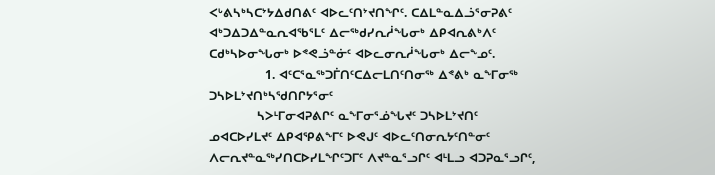ᐸᒡᕕᓴᒃᓴᑕᔾᔭᐃᑯᑎᕕᑦ ᐊᐅᓚᑦᑎᔾᔪᑎᖏᑦ. ᑕᐃᒪᓐᓇᐃᓘᕐᓂᕈᕕᑦ ᐊᒃᑐᐃᑐᐃᓐᓇᕆᐊᖃᕐᒪᑦ ᐃᓕᖅᑯᓯᕆᓲᖓᓂᒃ ᐃᑭᐊᕆᕕᒃᐱᑦ ᑕᑯᒃᓴᐅᓂᖓᓂᒃ ᐅᕝᕙᓘᓐᓃᑦ ᐊᐅᓚᓂᕆᓲᖓᓂᒃ ᐃᓕᖕᓄᑦ.
              1. ᐊᑦᑕᕐᓇᖅᑐᒦᑎᑦᑕᐃᓕᒪᑎᑦᑎᓂᖅ ᐃᕝᕕᒃ ᓇᖕᒥᓂᖅ ᑐᓴᐅᒪᔾᔪᑎᒃᓴᖁᑎᒋᔭᕐᓂᑦ
            ᓴᐳᒻᒥᓂᐊᕈᕕᒋᑦ ᓇᖕᒥᓂᕐᓅᖓᔪᑦ ᑐᓴᐅᒪᔾᔪᑎᑦ ᓄᐊᑕᐅᓯᒪᔪᑦ ᐃᑭᐊᕿᕕᖕᒥᑦ ᐅᕙᒍᑦ ᐊᐅᓚᑦᑎᓂᕆᔭᑦᑎᓐᓂᑦ ᐱᓕᕆᔪᓐᓇᖅᓯᑎᑕᐅᓯᒪᖏᑦᑐᒥᑦ ᐱᔪᓐᓇᕐᓗᒋᑦ ᐊᒻᒪᓗ ᐊᑐᕈᓇᕐᓗᒋᑦ,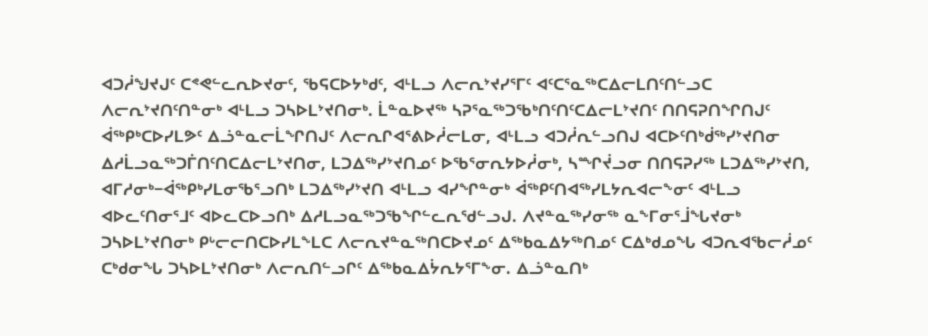ᐊᑐᓲᖑᔪᒍᑦ ᑕᕝᕙᓪᓚᕆᐅᔪᓂᑦ, ᖃᕋᑕᐅᔭᒃᑯᑦ, ᐊᒻᒪᓗ ᐱᓕᕆᔾᔪᓯᕐᒥᑦ ᐊᑦᑕᕐᓇᖅᑕᐃᓕᒪᑎᑦᑎᓪᓗᑕ ᐱᓕᕆᔾᔪᑎᑦᑎᓐᓂᒃ ᐊᒻᒪᓗ ᑐᓴᐅᒪᔾᔪᑎᓂᒃ. ᒫᓐᓇᐅᔪᖅ ᓴᕈᕐᓇᖅᑐᖃᒃᑎᑦᑎᑦᑕᐃᓕᒪᔾᔪᑎᑦ ᑎᑎᕋᕈᑎᖏᑎᒍᑦ ᐋᖅᑭᒃᑕᐅᓯᒪᕗᑦ ᐃᓘᓐᓇᓕᒫᖏᑎᒍᑦ ᐱᓕᕆᒋᐊᕐᕕᐅᓲᓕᒪᓂ, ᐊᒻᒪᓗ ᐊᑐᓲᕆᓪᓗᑎᒍ ᐊᑕᐅᑦᑎᒃᑰᖅᓯᔾᔪᑎᓂ ᐃᓱᒫᓗᓇᖅᑐᒦᑎᑦᑎᑕᐃᓕᒪᔾᔪᑎᓂ, ᒪᑐᐃᖅᓯᔾᔪᑎᓄᑦ ᐅᖃᕐᓂᕆᔭᐅᓲᓂᒃ, ᓴᙱᔫᓗᓂ ᑎᑎᕋᕈᓯᖅ ᒪᑐᐃᖅᓯᔾᔪᑎ, ᐊᒥᓱᓂᒃ−ᐋᖅᑭᒃᓯᒪᓂᖃᕐᓗᑎᒃ ᒪᑐᐃᖅᓯᔾᔪᑎ ᐊᒻᒪᓗ ᐊᓯᖏᓐᓂᒃ ᐋᖅᑭᑦᑎᐊᖅᓯᒪᔭᕆᐊᓕᖕᓂᑦ ᐊᒻᒪᓗ ᐊᐅᓚᑦᑎᓂᕐᒧᑦ ᐊᐅᓚᑕᐅᓗᑎᒃ ᐃᓱᒪᓗᓇᖅᑐᖃᖏᓪᓚᕆᖁᓪᓗᒍ. ᐱᔪᓐᓇᖅᓯᓂᖅ ᓇᖕᒥᓂᕐᒨᖓᔪᓂᒃ ᑐᓴᐅᒪᔾᔪᑎᓂᒃ ᑭᒡᓕᓕᑎᑕᐅᓯᒪᖕᒪᑕ ᐱᓕᕆᔪᓐᓇᖅᑎᑕᐅᔪᓄᑦ ᐃᖅᑲᓇᐃᔭᖅᑎᓄᑦ ᑕᐃᒃᑯᓄᖓ ᐊᑐᕆᐊᖃᓕᓲᓄᑦ ᑕᒃᑯᓂᖓ ᑐᓴᐅᒪᔾᔪᑎᓂᒃ ᐱᓕᕆᑎᓪᓗᒋᑦ ᐃᖅᑲᓇᐃᔮᕆᔭᕐᒥᖕᓂ. ᐃᓘᓐᓇᑎᒃ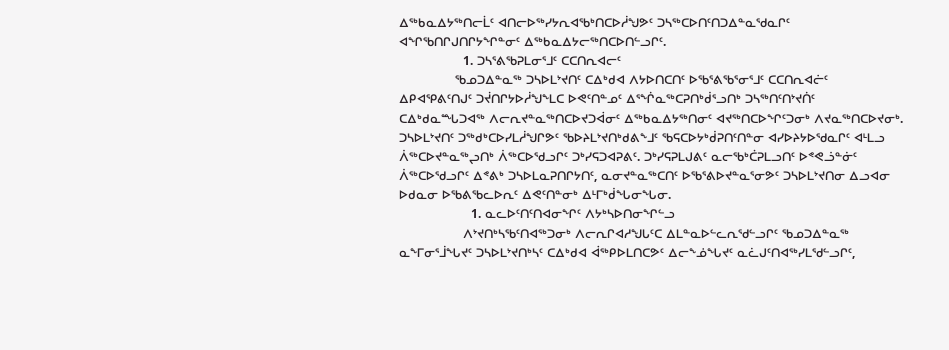ᐃᖅᑲᓇᐃᔭᖅᑎᓕᒫᑦ ᐊᑎᓕᐅᖅᓯᔭᕆᐊᖃᒃᑎᑕᐅᓲᖑᕗᑦ ᑐᓴᖅᑕᐅᑎᑦᑎᑐᐃᓐᓇᖁᓇᒋᑦ ᐊᖏᖃᑎᒋᒍᑎᒋᔭᖏᓐᓂᑦ ᐃᖅᑲᓇᐃᔭᓕᖅᑎᑕᐅᑎᓪᓗᒋᑦ.
                1. ᑐᓴᕐᕕᖃᕈᒪᓂᕐᒧᑦ ᑕᑕᑎᕆᐊᓕᑦ
              ᖃᓄᑐᐃᓐᓇᖅ ᑐᓴᐅᒪᔾᔪᑎᑦ ᑕᐃᒃᑯᐊ ᐱᔭᐅᑎᑕᑎᑦ ᐅᖃᕐᕕᖃᕐᓂᕐᒧᑦ ᑕᑕᑎᕆᐊᓖᑦ ᐃᑭᐊᕿᕕᑦᑎᒍᑦ ᑐᔫᑎᒋᔭᐅᓲᖑᖕᒪᑕ ᐅᕙᑦᑎᓐᓄᑦ ᐃᕐᖐᓇᖅᑕᕈᑎᒃᑰᕐᓗᑎᒃ ᑐᓴᖅᑎᑦᑎᔾᔪᑏᑦ ᑕᐃᒃᑯᓇᙵᑐᐊᖅ ᐱᓕᕆᔪᓐᓇᖅᑎᑕᐅᔪᑐᐋᓂᑦ ᐃᖅᑲᓇᐃᔭᖅᑎᓂᑦ ᐊᔪᖅᑎᑕᐅᖏᑦᑐᓂᒃ ᐱᔪᓇᖅᑎᑕᐅᔪᓂᒃ. ᑐᓴᐅᒪᔾᔪᑎᑦ ᑐᖅᑯᒃᑕᐅᓯᒪᓲᖑᒋᕗᑦ ᖃᐅᔨᒪᔾᔪᑎᒃᑯᕕᖕᒧᑦ ᖃᕋᑕᐅᔭᒃᑰᕈᑎᑦᑎᓐᓂ ᐊᓯᐅᔨᔭᐅᖁᓇᒋᑦ ᐊᒻᒪᓗ ᐲᖅᑕᐅᔪᓐᓇᖅᖢᑎᒃ ᐲᖅᑕᐅᖁᓗᒋᑦ ᑐᒃᓯᕋᑐᐊᕈᕕᑦ. ᑐᒃᓯᕋᕈᒪᒍᕕᑦ ᓇᓕᖃᒃᑖᕈᒪᓗᑎᑦ ᐅᕝᕙᓘᓐᓃᑦ ᐲᖅᑕᐅᖁᓗᒋᑦ ᐃᕝᕕᒃ ᑐᓴᐅᒪᓇᕈᑎᒋᔭᑎᑦ, ᓇᓂᔪᓐᓇᖅᑕᑎᑦ ᐅᖃᕐᕕᐅᔪᓐᓇᕐᓂᕗᑦ ᑐᓴᐅᒪᔾᔪᑎᓂ ᐃᓗᐊᓂ ᐅᑯᓇᓂ ᐅᖃᕕᖃᓚᐅᕆᑦ ᐃᕙᑦᑎᓐᓂᒃ ᐃᒻᒥᒃᑰᖓᓂᖓᓂ.
                  1. ᓇᓚᐅᑦᑎᑦᑎᐊᓂᖏᑦ ᐱᔭᒃᓴᐅᑎᓂᖏᓪᓗ
                ᐱᔾᔪᑎᒃᓴᖃᑦᑎᐊᖅᑐᓂᒃ ᐱᓕᕆᒋᐊᓱᖑᒐᑦᑕ ᐃᒪᓐᓇᐅᓪᓚᕆᖁᓪᓗᒋᑦ ᖃᓄᑐᐃᓐᓇᖅ ᓇᖕᒥᓂᕐᒨᖓᔪᑦ ᑐᓴᐅᒪᔾᔪᑎᒃᓴᑦ ᑕᐃᒃᑯᐊ ᐋᖅᑭᐅᒪᑎᑕᕗᑦ ᐃᓕᖕᓅᖓᔪᑦ ᓇᓛᒍᑦᑎᐊᖅᓯᒪᖁᓪᓗᒋᑦ,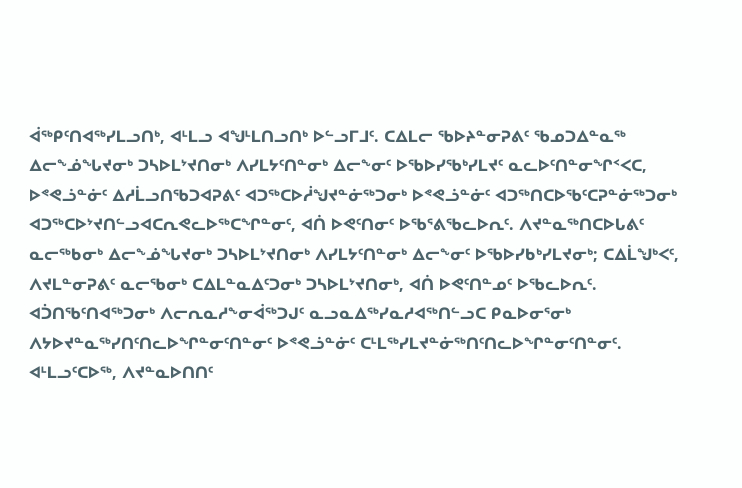ᐋᖅᑭᑦᑎᐊᖅᓯᒪᓗᑎᒃ, ᐊᒻᒪᓗ ᐊᖑᒻᒪᑎᓗᑎᒃ ᐅᓪᓗᒥᒧᑦ. ᑕᐃᒪᓕ ᖃᐅᔨᓐᓂᕈᕕᑦ ᖃᓄᑐᐃᓐᓇᖅ ᐃᓕᖕᓅᖓᔪᓂᒃ ᑐᓴᐅᒪᔾᔪᑎᓂᒃ ᐱᓯᒪᔭᑦᑎᓐᓂᒃ ᐃᓕᖕᓂᑦ ᐅᖃᐅᓯᖃᒃᓯᒪᔪᑦ ᓇᓚᐅᑦᑎᓐᓂᖏᑉᐸᑕ, ᐅᕝᕙᓘᓐᓃᑦ ᐃᓱᒫᓗᑎᖃᑐᐊᕈᕕᑦ ᐊᑐᖅᑕᐅᓲᖑᔪᓐᓃᖅᑐᓂᒃ ᐅᕝᕙᓘᓐᓃᑦ ᐊᑐᖅᑎᑕᐅᖃᑦᑕᕈᓐᓃᖅᑐᓂᒃ ᐊᑐᖅᑕᐅᔾᔪᑎᓪᓗᐊᑕᕆᕙᓚᐅᖅᑕᖏᓐᓂᑦ, ᐊᑏ ᐅᕙᑦᑎᓂᑦ ᐅᖃᕐᕕᖃᓚᐅᕆᑦ. ᐱᔪᓐᓇᖅᑎᑕᐅᒐᕕᑦ ᓇᓕᖅᑲᓂᒃ ᐃᓕᖕᓅᖓᔪᓂᒃ ᑐᓴᐅᒪᔾᔪᑎᓂᒃ ᐱᓯᒪᔭᑦᑎᓐᓂᒃ ᐃᓕᖕᓂᑦ ᐅᖃᐅᓯᑲᒃᓯᒪᔪᓂᒃ; ᑕᐃᒫᖑᒃᐸᑦ, ᐱᔪᒪᓐᓂᕈᕕᑦ ᓇᓕᖃᓂᒃ ᑕᐃᒪᓐᓇᐃᑦᑐᓂᒃ ᑐᓴᐅᒪᔾᔪᑎᓂᒃ, ᐊᑏ ᐅᕙᑦᑎᓐᓄᑦ ᐅᖃᓚᐅᕆᑦ. ᐊᑑᑎᖃᑦᑎᐊᖅᑐᓂᒃ ᐱᓕᕆᓇᓱᖕᓂᐋᖅᑐᒍᑦ ᓇᓗᓇᐃᖅᓯᓇᓱᐊᖅᑎᓪᓗᑕ ᑭᓇᐅᓂᕐᓂᒃ ᐱᔭᐅᔪᓐᓇᖅᓯᑎᑦᑎᓚᐅᖏᓐᓂᑦᑎᓐᓂᑦ ᐅᕝᕙᓘᓐᓃᑦ ᑕᒻᒪᖅᓯᒪᔪᓐᓃᖅᑎᑦᑎᓚᐅᖏᓐᓂᑦᑎᓐᓂᑦ. ᐊᒻᒪᓗᑦᑕᐅᖅ, ᐱᔪᓐᓇᐅᑎᑎᑦ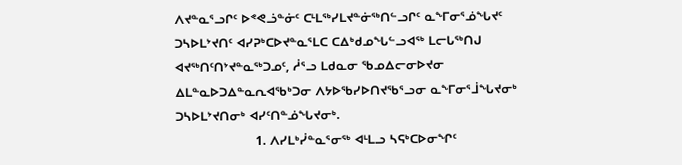ᐱᔪᓐᓇᕐᓗᒋᑦ ᐅᕝᕙᓘᓐᓃᑦ ᑕᒻᒪᖅᓯᒪᔪᓐᓃᖅᑎᓪᓗᒋᑦ ᓇᖕᒥᓂᕐᓅᖓᔪᑦ ᑐᓴᐅᒪᔾᔪᑎᑦ ᐊᓯᕈᒃᑕᐅᔪᓐᓇᕐᒪᑕ ᑕᐃᒃᑯᓄᖓᓪᓗᐊᖅ ᒪᓕᒐᖅᑎᒍ ᐊᔪᖅᑎᑦᑎᔾᔪᓐᓇᖅᑐᓄᑦ, ᓲᕐᓗ ᒪᑯᓇᓂ ᖃᓄᐃᓕᓂᐅᔪᓂ ᐃᒪᓐᓇᐅᑐᐃᓐᓇᕆᐊᖃᒃᑐᓂ ᐱᔭᐅᖃᓯᐅᑎᔪᖃᕐᓗᓂ ᓇᖕᒥᓂᕐᒨᖓᔪᓂᒃ ᑐᓴᐅᒪᔾᔪᑎᓂᒃ ᐊᓯᑦᑎᓐᓅᖓᔪᓂᒃ.
                    1. ᐱᓯᒪᒃᓰᓐᓇᕐᓂᖅ ᐊᒻᒪᓗ ᓴᕋᒃᑕᐅᓂᖏᑦ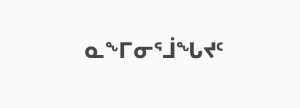ᓇᖕᒥᓂᕐᒨᖓᔪᑦ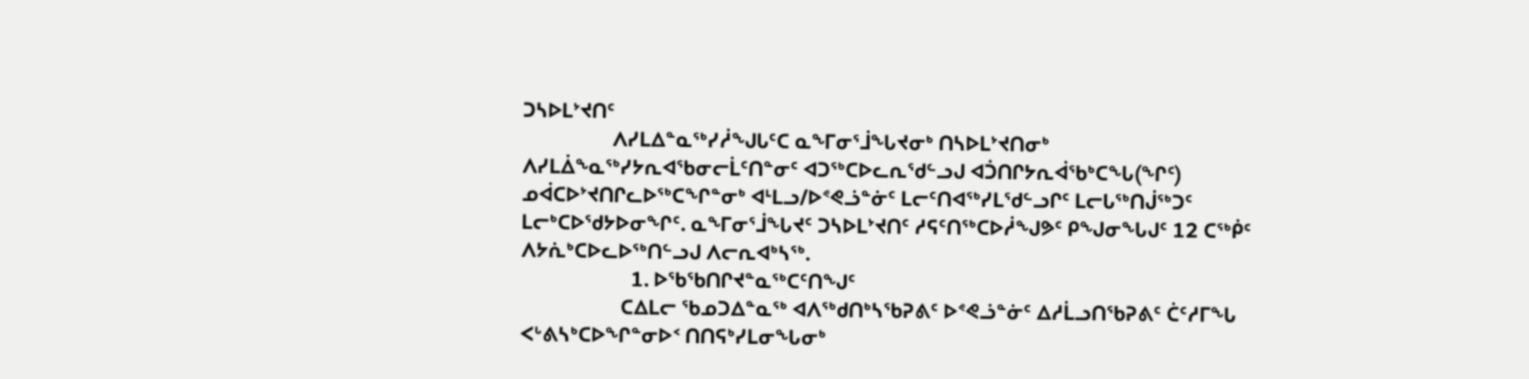ᑐᓴᐅᒪᔾᔪᑎᑦ
                  ᐱᓯᒪᐃᓐᓇᖅᓯᓲᖑᒐᑦᑕ ᓇᖕᒥᓂᕐᒨᖓᔪᓂᒃ ᑎᓴᐅᒪᔾᔪᑎᓂᒃ ᐱᓯᒪᐄᖕᓇᖅᓯᔭᕆᐊᖃᓂᓕᒫᑦᑎᓐᓂᑦ ᐊᑐᖅᑕᐅᓚᕆᖁᓪᓗᒍ ᐊᑑᑎᒋᔭᕆᐋᖃᒃᑕᖓ(ᖏᑦ) ᓄᐋᑕᐅᔾᔪᑎᒋᓚᐅᖅᑕᖏᓐᓂᒃ ᐊᒻᒪᓗ/ᐅᕝᕙᓘᓐᓃᑦ ᒪᓕᑦᑎᐊᖅᓯᒪᖁᓪᓗᒋᑦ ᒪᓕᒐᖅᑎᒎᖅᑐᑦ ᒪᓕᒃᑕᐅᖁᔭᐅᓂᖏᑦ. ᓇᖕᒥᓂᕐᒨᖓᔪᑦ ᑐᓴᐅᒪᔾᔪᑎᑦ ᓱᕋᑦᑎᖅᑕᐅᓲᖑᕗᑦ ᑭᖑᓂᖓᒍᑦ 12 ᑕᖅᑮᑦ ᐱᔭᕇᒃᑕᐅᓚᐅᖅᑎᓪᓗᒍ ᐱᓕᕆᐊᒃᓴᖅ.
                      1. ᐅᖃᖃᑎᒋᔪᓐᓇᖅᑕᑦᑎᖑᑦ
                    ᑕᐃᒪᓕ ᖃᓄᑐᐃᓐᓇᖅ ᐊᐱᖅᑯᑎᒃᓴᖃᕈᕕᑦ ᐅᕝᕙᓘᓐᓃᑦ ᐃᓱᒫᓗᑎᖃᕈᕕᑦ ᑖᑦᓱᒥᖓ ᐸᒡᕕᓴᒃᑕᐅᖏᓐᓂᐅᑉ ᑎᑎᕋᒃᓯᒪᓂᖓᓂᒃ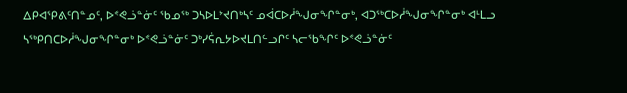ᐃᑭᐊᕿᕕᑦᑎᓐᓄᑦ, ᐅᕝᕙᓘᓐᓃᑦ ᖃᓄᖅ ᑐᓴᐅᒪᔾᔪᑎᒃᓴᑦ ᓄᐋᑕᐅᓲᖑᓂᖏᓐᓂᒃ, ᐊᑐᖅᑕᐅᓲᖑᓂᖏᓐᓂᒃ ᐊᒻᒪᓗ ᓴᖅᑭᑎᑕᐅᓲᖑᓂᖏᓐᓂᒃ ᐅᕝᕙᓘᓐᓃᑦ ᑐᒃᓯᕌᕆᔭᐅᔪᒪᑎᓪᓗᒋᑦ ᓴᓕᖃᖏᑦ ᐅᕝᕙᓘᓐᓃᑦ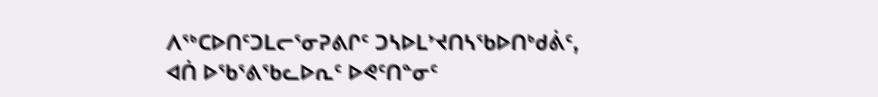ᐱᖅᑕᐅᑎᑦᑐᒪᓕᕐᓂᕈᕕᒋᑦ ᑐᓴᐅᒪᔾᔪᑎᓴᖃᐅᑎᒃᑯᕖᑦ, ᐊᑏ ᐅᖃᕐᕕᖃᓚᐅᕆᑦ ᐅᕙᑦᑎᓐᓂᑦ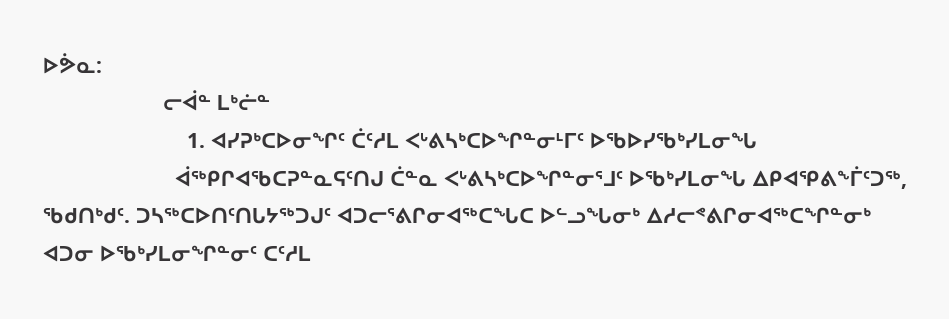ᐅᕘᓇ:
                    ᓕᐋᓐ ᒪᒃᓖᓐ
                        1. ᐊᓯᕈᒃᑕᐅᓂᖏᑦ ᑖᑦᓱᒪ ᐸᒡᕕᓴᒃᑕᐅᖏᓐᓂᒻᒥᑦ ᐅᖃᐅᓯᖃᒃᓯᒪᓂᖓ
                      ᐋᖅᑭᒋᐊᖃᑕᕈᓐᓇᕋᑦᑎᒍ ᑖᓐᓇ ᐸᒡᕕᓴᒃᑕᐅᖏᓐᓂᕐᒧᑦ ᐅᖃᒃᓯᒪᓂᖓ ᐃᑭᐊᕿᕕᖕᒦᑦᑐᖅ, ᖃᑯᑎᒃᑯᑦ. ᑐᓴᖅᑕᐅᑎᑦᑎᒐᔭᖅᑐᒍᑦ ᐊᑐᓕᕐᕕᒋᓂᐊᖅᑕᖓᑕ ᐅᓪᓗᖓᓂᒃ ᐃᓱᓕᕝᕕᒋᓂᐊᖅᑕᖏᓐᓂᒃ ᐊᑐᓂ ᐅᖃᒃᓯᒪᓂᖏᓐᓂᑦ ᑕᑦᓱᒪ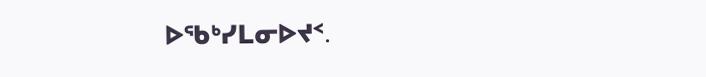ᐅᖃᒃᓯᒪᓂᐅᔪᑉ.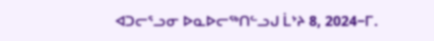ᐊᑐᓕᕐᓗᓂ ᐅᓇᐅᓕᖅᑎᓪᓗᒍ ᒫᔾᔨ 8, 2024−ᒥ.